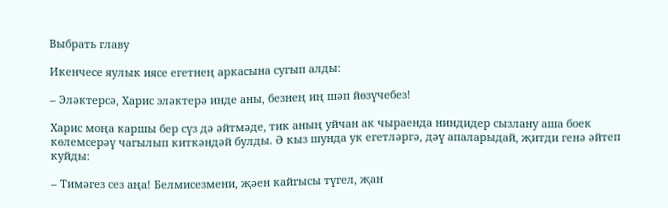Выбрать главу

Икенчесе яулык иясе егетнең аркасына сугып алды:

– Эләктерсә, Харис эләктерә инде аны, безнең иң шәп йөзүчебез!

Харис моңа каршы бер сүз дә әйтмәде, тик аның уйчан ак чыраенда ниндидер сызлану аша боек көлемсерәү чагылып киткәндәй булды. Ә кыз шунда ук егетләргә, дәү апаларыдай, җитди генә әйтеп куйды:

– Тимәгез сез аңа! Белмисезмени, җәен кайгысы түгел, җан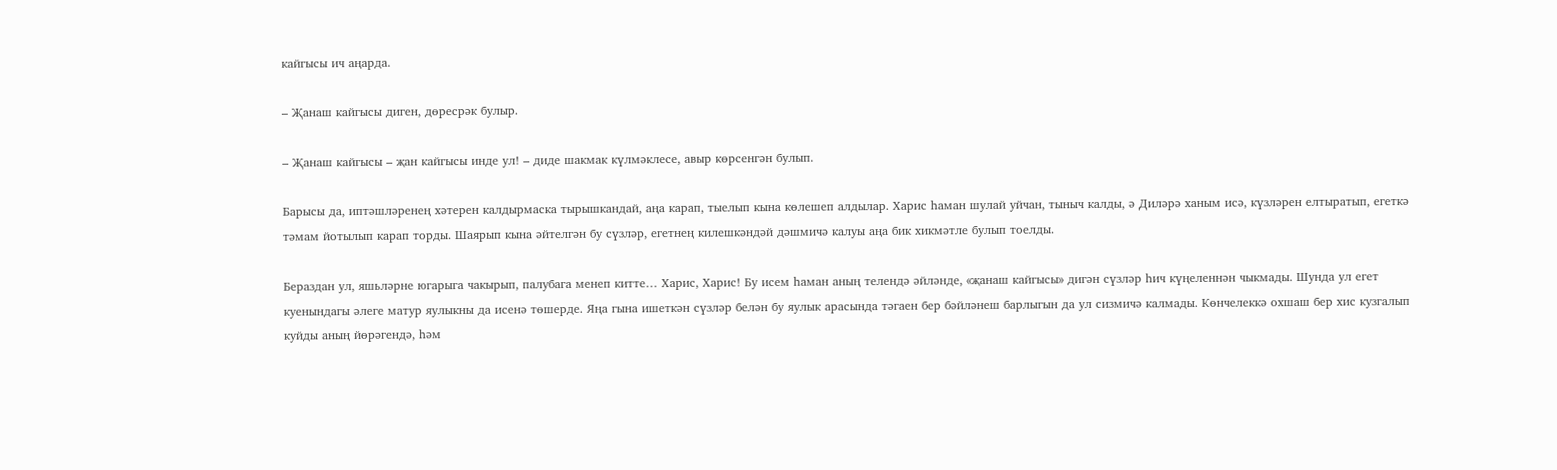кайгысы ич аңарда.

– Җанаш кайгысы диген, дөресрәк булыр.

– Җанаш кайгысы – җан кайгысы инде ул! – диде шакмак күлмәклесе, авыр көрсенгән булып.

Барысы да, иптәшләренең хәтерен калдырмаска тырышкандай, аңа карап, тыелып кына көлешеп алдылар. Харис һаман шулай уйчан, тыныч калды, ә Диләрә ханым исә, күзләрен елтыратып, егеткә тәмам йотылып карап торды. Шаярып кына әйтелгән бу сүзләр, егетнең килешкәндәй дәшмичә калуы аңа бик хикмәтле булып тоелды.

Бераздан ул, яшьләрне югарыга чакырып, палубага менеп китте… Харис, Харис! Бу исем һаман аның телендә әйләнде, «җанаш кайгысы» дигән сүзләр һич күңеленнән чыкмады. Шунда ул егет куенындагы әлеге матур яулыкны да исенә төшерде. Яңа гына ишеткән сүзләр белән бу яулык арасында тәгаен бер бәйләнеш барлыгын да ул сизмичә калмады. Көнчелеккә охшаш бер хис кузгалып куйды аның йөрәгендә, һәм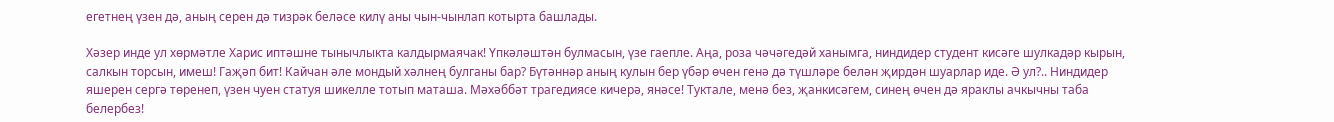егетнең үзен дә, аның серен дә тизрәк беләсе килү аны чын-чынлап котырта башлады.

Хәзер инде ул хөрмәтле Харис иптәшне тынычлыкта калдырмаячак! Үпкәләштән булмасын, үзе гаепле. Аңа, роза чәчәгедәй ханымга, ниндидер студент кисәге шулкадәр кырын, салкын торсын, имеш! Гаҗәп бит! Кайчан әле мондый хәлнең булганы бар? Бүтәннәр аның кулын бер үбәр өчен генә дә түшләре белән җирдән шуарлар иде. Ә ул?.. Ниндидер яшерен сергә төренеп, үзен чуен статуя шикелле тотып маташа. Мәхәббәт трагедиясе кичерә, янәсе! Туктале, менә без, җанкисәгем, синең өчен дә яраклы ачкычны таба белербез!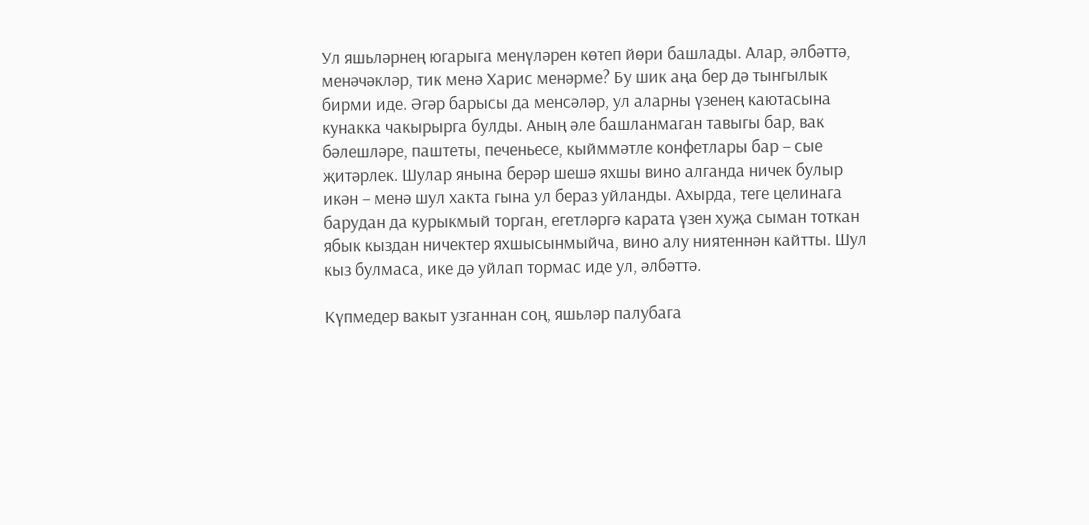Ул яшьләрнең югарыга менүләрен көтеп йөри башлады. Алар, әлбәттә, менәчәкләр, тик менә Харис менәрме? Бу шик аңа бер дә тынгылык бирми иде. Әгәр барысы да менсәләр, ул аларны үзенең каютасына кунакка чакырырга булды. Аның әле башланмаган тавыгы бар, вак бәлешләре, паштеты, печеньесе, кыйммәтле конфетлары бар – сые җитәрлек. Шулар янына берәр шешә яхшы вино алганда ничек булыр икән – менә шул хакта гына ул бераз уйланды. Ахырда, теге целинага барудан да курыкмый торган, егетләргә карата үзен хуҗа сыман тоткан ябык кыздан ничектер яхшысынмыйча, вино алу ниятеннән кайтты. Шул кыз булмаса, ике дә уйлап тормас иде ул, әлбәттә.

Күпмедер вакыт узганнан соң, яшьләр палубага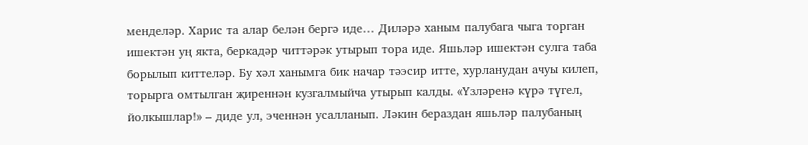менделәр. Харис та алар белән бергә иде… Диләрә ханым палубага чыга торган ишектән уң якта, беркадәр читтәрәк утырып тора иде. Яшьләр ишектән сулга таба борылып киттеләр. Бу хәл ханымга бик начар тәэсир итте, хурланудан ачуы килеп, торырга омтылган җиреннән кузгалмыйча утырып калды. «Үзләренә күрә түгел, йолкышлар!» – диде ул, эченнән усалланып. Ләкин бераздан яшьләр палубаның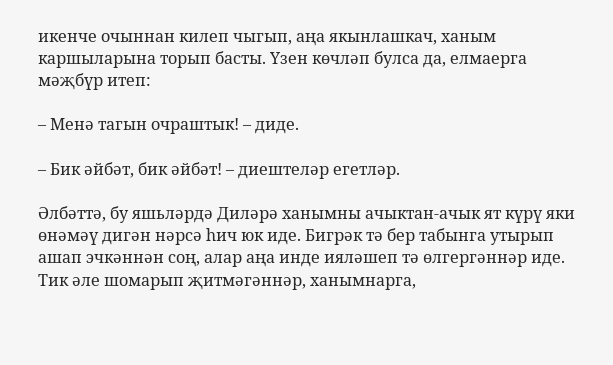икенче очыннан килеп чыгып, аңа якынлашкач, ханым каршыларына торып басты. Үзен көчләп булса да, елмаерга мәҗбүр итеп:

– Менә тагын очраштык! – диде.

– Бик әйбәт, бик әйбәт! – диештеләр егетләр.

Әлбәттә, бу яшьләрдә Диләрә ханымны ачыктан-ачык ят күрү яки өнәмәү дигән нәрсә һич юк иде. Бигрәк тә бер табынга утырып ашап эчкәннән соң, алар аңа инде ияләшеп тә өлгергәннәр иде. Тик әле шомарып җитмәгәннәр, ханымнарга,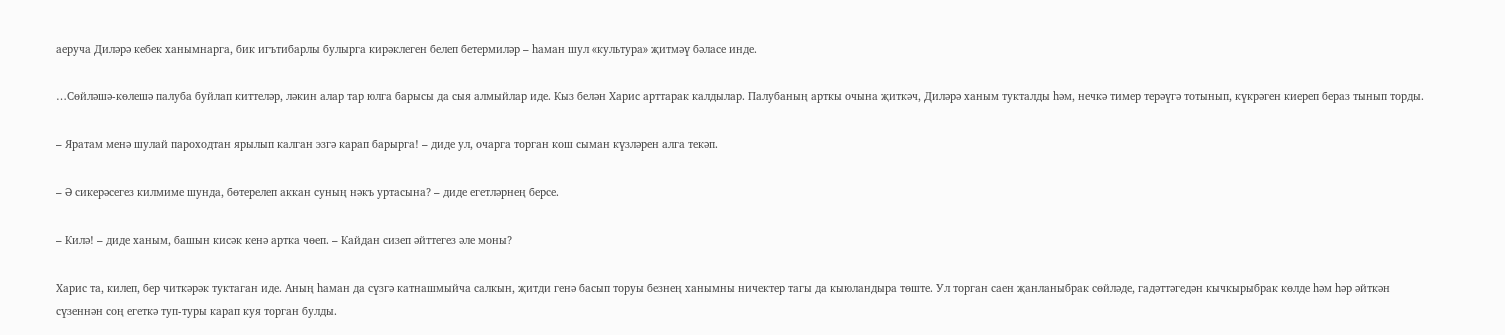аеруча Диләрә кебек ханымнарга, бик игътибарлы булырга кирәклеген белеп бетермиләр – һаман шул «культура» җитмәү бәласе инде.

…Сөйләшә-көлешә палуба буйлап киттеләр, ләкин алар тар юлга барысы да сыя алмыйлар иде. Кыз белән Харис арттарак калдылар. Палубаның арткы очына җиткәч, Диләрә ханым тукталды һәм, нечкә тимер терәүгә тотынып, күкрәген киереп бераз тынып торды.

– Яратам менә шулай пароходтан ярылып калган эзгә карап барырга! – диде ул, очарга торган кош сыман күзләрен алга текәп.

– Ә сикерәсегез килмиме шунда, бөтерелеп аккан суның нәкъ уртасына? – диде егетләрнең берсе.

– Килә! – диде ханым, башын кисәк кенә артка чөеп. – Кайдан сизеп әйттегез әле моны?

Харис та, килеп, бер читкәрәк туктаган иде. Аның һаман да сүзгә катнашмыйча салкын, җитди генә басып торуы безнең ханымны ничектер тагы да кыюландыра төште. Ул торган саен җанланыбрак сөйләде, гадәттәгедән кычкырыбрак көлде һәм һәр әйткән сүзеннән соң егеткә туп-туры карап куя торган булды.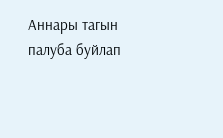Аннары тагын палуба буйлап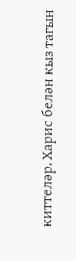киттеләр. Харис белән кыз тагын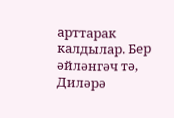арттарак калдылар. Бер әйләнгәч тә, Диләрә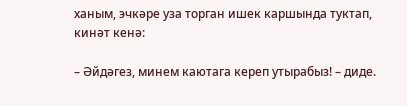ханым, эчкәре уза торган ишек каршында туктап, кинәт кенә:

– Әйдәгез, минем каютага кереп утырабыз! – диде.